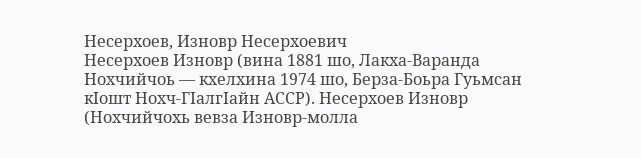Несерхоев, Изновр Несерхоевич
Несерхоев Изновр (вина 1881 шо, Лакха-Варанда Нохчийчоь — кхелхина 1974 шо, Берза-Боьра Гуьмсан кӀошт Нохч-ГІалгІайн АССР). Несерхоев Изновр (Нохчийчохь вевза Изновр-молла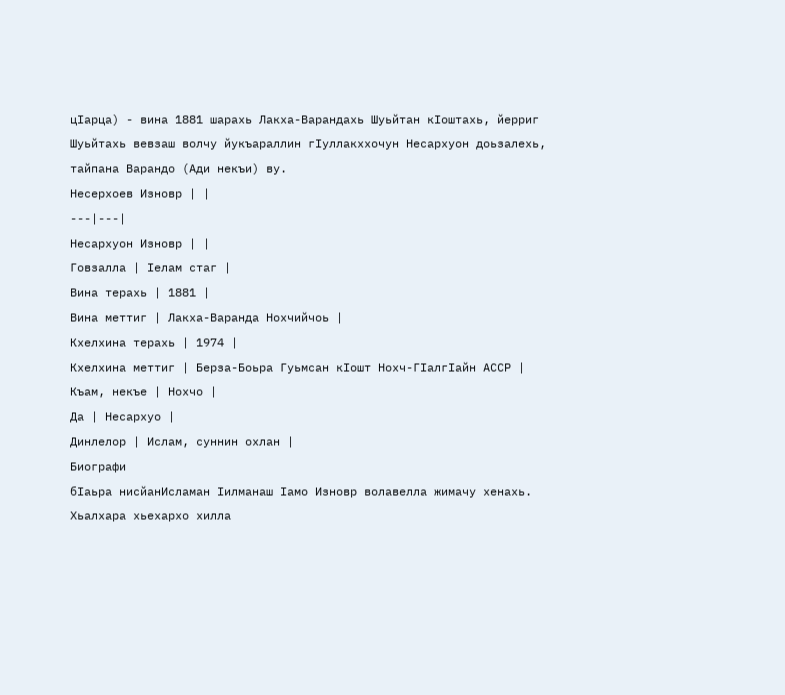цІарца) - вина 1881 шарахь Лакха-Варандахь Шуьйтан кӀоштахь, йерриг Шуьйтахь вевзаш волчу йукъараллин гІуллакххочун Несархуон доьзалехь, тайпана Варандо (Ади некъи) ву.
Несерхоев Изновр | |
---|---|
Несархуон Изновр | |
Говзалла | Іелам стаг |
Вина терахь | 1881 |
Вина меттиг | Лакха-Варанда Нохчийчоь |
Кхелхина терахь | 1974 |
Кхелхина меттиг | Берза-Боьра Гуьмсан кӀошт Нохч-ГІалгІайн АССР |
Къам, некъе | Нохчо |
Да | Несархуо |
Динлелор | Ислам, суннин охлан |
Биографи
бӀаьра нисйанИсламан Іилманаш Іамо Изновр волавелла жимачу хенахь. Хьалхара хьехархо хилла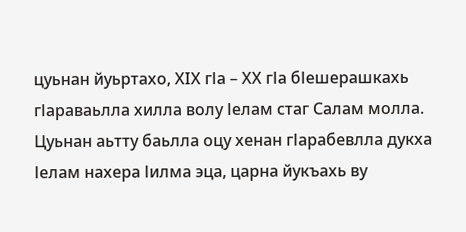цуьнан йуьртахо, ХIХ гІа – ХХ гІа бІешерашкахь гІараваьлла хилла волу Іелам стаг Салам молла. Цуьнан аьтту баьлла оцу хенан гІарабевлла дукха Іелам нахера Іилма эца, царна йукъахь ву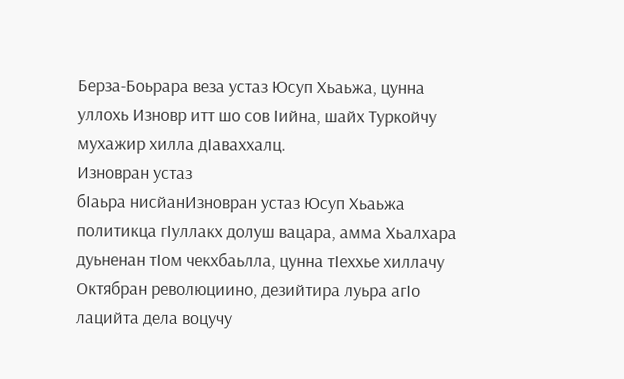Берза-Боьрара веза устаз Юсуп Хьаьжа, цунна уллохь Изновр итт шо сов Іийна, шайх Туркойчу мухажир хилла дІаваххалц.
Изновран устаз
бӀаьра нисйанИзновран устаз Юсуп Хьаьжа политикца гІуллакх долуш вацара, амма Хьалхара дуьненан тІом чекхбаьлла, цунна тІеххье хиллачу Октябран революциино, дезийтира луьра агІо лацийта дела воцучу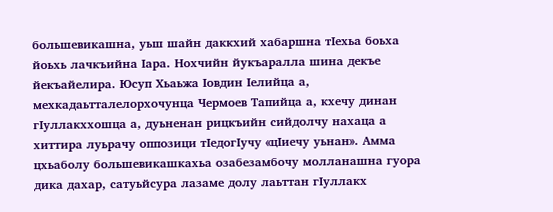большевикашна, уьш шайн даккхий хабаршна тІехьа боьха йоьхь лачкъийна Іара. Нохчийн йукъаралла шина декъе йекъайелира. Юсуп Хьаьжа Іовдин Іелийца а, мехкадаьтталелорхочунца Чермоев Тапийца а, кхечу динан гІуллакххошца а, дуьненан рицкъийн сийдолчу нахаца а хиттира луьрачу оппозици тІедогІучу «цІиечу уьнан». Амма цхьаболу большевикашкахьа озабезамбочу молланашна гуора дика дахар, сатуьйсура лазаме долу лаьттан гІуллакх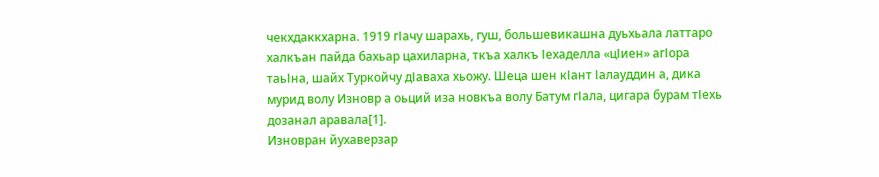чекхдаккхарна. 1919 гІачу шарахь, гуш, большевикашна дуьхьала латтаро халкъан пайда бахьар цахиларна, ткъа халкъ Іехаделла «цІиен» агІора таьІна, шайх Туркойчу дІаваха хьожу. Шеца шен кІант Іалауддин а, дика мурид волу Изновр а оьций иза новкъа волу Батум гІала, цигара бурам тІехь дозанал аравала[1].
Изновран йухаверзар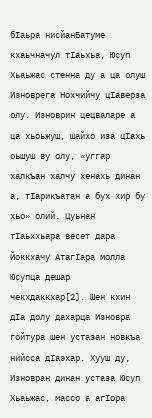бӀаьра нисйанБатуме кхаьчначул тІаьхьа, Юсуп Хьаьжас стенна ду а ца олуш Изноврега Нохчийчу цІаверза олу. Изноврин цецваларе а ца хьоьжуш, шайхо иза цІахь оьшуш ву олу, «уггар халкъан халчу хенахь динан а, тІарикъатан а бух хир бу хьо» олий. Цуьнан тІаьххьара весет дара Йоккхачу АтагІара молла Юсупца дешар чекхдаккхар[2]. Шен кхин дІа долу дахарца Изновра гойтура шен устазан новкъа нийсса дІаэхар. Хууш ду, Изновран динан устаза Юсуп Хьаьжас, массо а агІора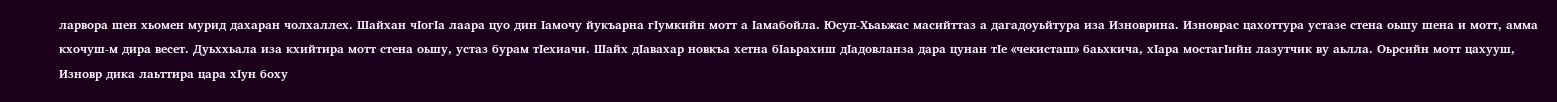ларвора шен хьомен мурид дахаран чолхаллех. Шайхан чІогІа лаара цуо дин Іамочу йукъарна гӀумкийн мотт а Іамабойла. Юсуп-Хьаьжас масийттаз а дагадоуьйтура иза Изноврина. Изноврас цахоттура устазе стена оьшу шена и мотт, амма кхочуш-м дира весет. Дуьххьала иза кхийтира мотт стена оьшу, устаз бурам тІехиачи. Шайх дІавахар новкъа хетна бІаьрахиш дІадовланза дара цунан тІе «чекисташ» баьхкича, хІара мостагІийн лазутчик ву аьлла. Оьрсийн мотт цахууш, Изновр дика лаьттира цара хІун боху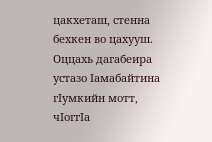цакхеташ, стенна бехкен во цахууш. Оццахь дагабеира устазо Іамабайтина гІумкийн мотт, чІоггІа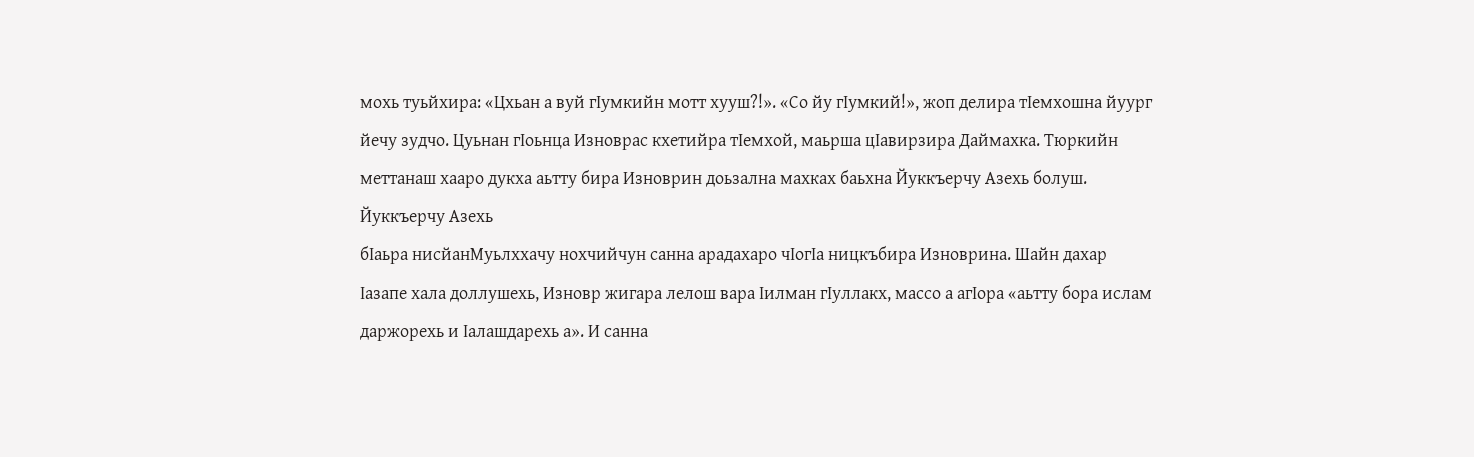мохь туьйхира: «Цхьан а вуй гӀумкийн мотт хууш?!». «Со йу гІумкий!», жоп делира тІемхошна йуург йечу зудчо. Цуьнан гІоьнца Изноврас кхетийра тІемхой, маьрша цІавирзира Даймахка. Тюркийн меттанаш хааро дукха аьтту бира Изноврин доьзална махках баьхна Йуккъерчу Азехь болуш.
Йуккъерчу Азехь
бӀаьра нисйанМуьлххачу нохчийчун санна арадахаро чІогІа ницкъбира Изноврина. Шайн дахар Іазапе хала доллушехь, Изновр жигара лелош вара Іилман гІуллакх, массо а агІора «аьтту бора ислам даржорехь и Іалашдарехь а». И санна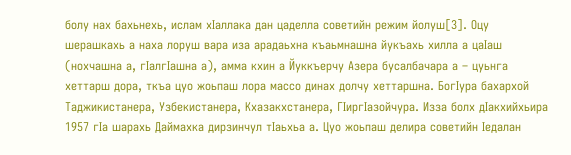болу нах бахьнехь, ислам хІаллака дан цаделла советийн режим йолуш[3]. Оцу шерашкахь а наха лоруш вара иза арадаьхна къаьмнашна йукъахь хилла а цаІаш (нохчашна а, гІалгІашна а), амма кхин а Йуккъерчу Азера бусалбачара а – цуьнга хеттарш дора, ткъа цуо жоьпаш лора массо динах долчу хеттаршна. БогІура бахархой Таджикистанера, Узбекистанера, Кхазакхстанера, ГӀиргӀазойчура. Изза болх дІакхийхьира 1957 гІа шарахь Даймахка дирзинчул тІаьхьа а. Цуо жоьпаш делира советийн Іедалан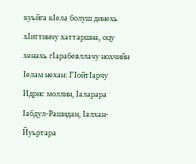куьйга кІела болуш динехь хІиттинчу хаттаршна, оцу хенахь гІарабевллачу нохчийн Іелам нехан: ГІойтІарчу Идрис моллин, Іаларара Іабдул-Рашидан, Іалхан-Йуьртара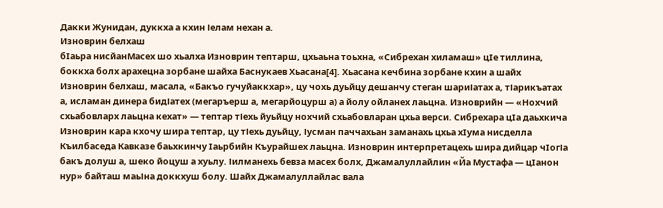Дакки Жунидан, дуккха а кхин Іелам нехан а.
Изноврин белхаш
бӀаьра нисйанМасех шо хьалха Изноврин тептарш, цхьаьна тоьхна, «Сибрехан хиламаш» цӀе тиллина, боккха болх арахецна зорбане шайха Баснукаев Хьасана[4]. Хьасана кечбина зорбане кхин а шайх Изноврин белхаш, масала, «Бакъо гучуйаккхар», цу чохь дуьйцу дешанчу стеган шариІатах а, тІарикъатах а, исламан динера бидІатех (мегаръерш а, мегарйоцурш а) а йолу ойланех лаьцна. Изноврийн — «Нохчий схьабовларх лаьцна кехат» — тептар тІехь йуьйцу нохчий схьабовларан цхьа верси. Сибрехара цӀа даьхкича Изноврин кара кхочу шира тептар, цу тІехь дуьйцу, Іусман паччахьан заманахь цхьа хӀума нисделла Къилбаседа Кавказе баьхкинчу Ӏаьрбийн Къурайшех лаьцна. Изноврин интерпретацехь шира дийцар чӀогІа бакъ долуш а, шеко йоцуш а хуьлу. Іилманехь бевза масех болх, Джамалуллайлин «Йа Мустафа — цӀанон нур» байташ маьІна доккхуш болу. Шайх Джамалуллайлас вала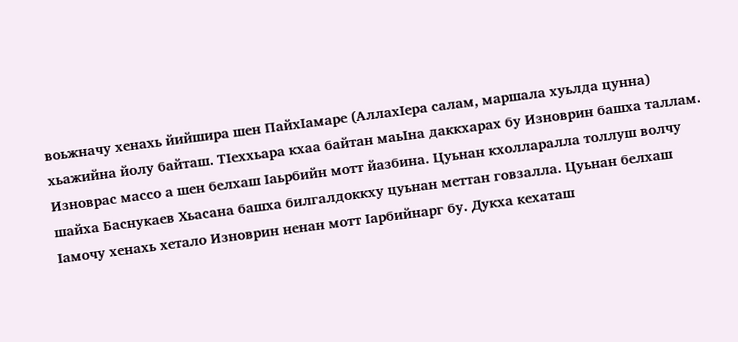воьжначу хенахь йийшира шен ПайхӀамаре (АллахӀера салам, маршала хуьлда цунна) хьажийна йолу байташ. ТІеххьара кхаа байтан маьІна даккхарах бу Изноврин башха таллам. Изноврас массо а шен белхаш Ӏаьрбийн мотт йазбина. Цуьнан кхолларалла толлуш волчу шайха Баснукаев Хьасана башха билгалдоккху цуьнан меттан говзалла. Цуьнан белхаш Іамочу хенахь хетало Изноврин ненан мотт Іарбийнарг бу. Дукха кехаташ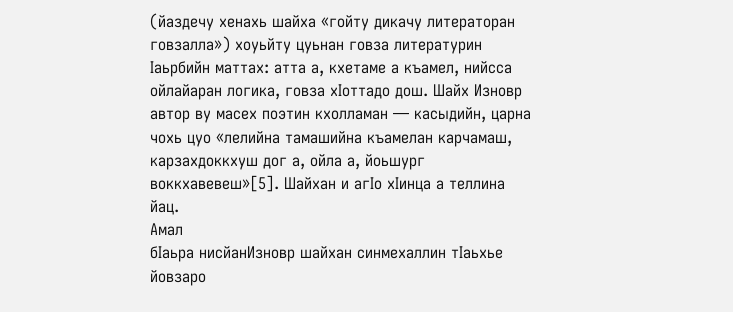(йаздечу хенахь шайха «гойту дикачу литераторан говзалла») хоуьйту цуьнан говза литературин Іаьрбийн маттах: атта а, кхетаме а къамел, нийсса ойлайаран логика, говза хӀоттадо дош. Шайх Изновр автор ву масех поэтин кхолламан — касыдийн, царна чохь цуо «лелийна тамашийна къамелан карчамаш, карзахдоккхуш дог а, ойла а, йоьшург воккхавевеш»[5]. Шайхан и агІо хӀинца а теллина йац.
Амал
бӀаьра нисйанИзновр шайхан синмехаллин тІаьхье йовзаро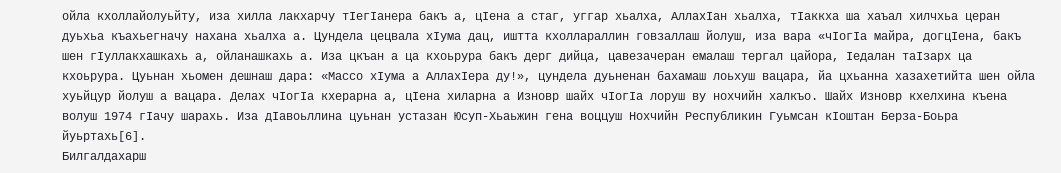ойла кхоллайолуьйту, иза хилла лакхарчу тІегІанера бакъ а, цІена а стаг, уггар хьалха, АллахІан хьалха, тІаккха ша хаъал хилчхьа церан дуьхьа къахьегначу нахана хьалха а. Цундела цецвала хІума дац, иштта кхоллараллин говзаллаш йолуш, иза вара «чІогІа майра, догцІена, бакъ шен гІуллакхашкахь а, ойланашкахь а. Иза цкъан а ца кхоьрура бакъ дерг дийца, цавезачеран емалаш тергал цайора, Іедалан таІзарх ца кхоьрура. Цуьнан хьомен дешнаш дара: «Массо хІума а АллахІера ду!», цундела дуьненан бахамаш лоьхуш вацара, йа цхьанна хазахетийта шен ойла хуьйцур йолуш а вацара. Делах чІогІа кхерарна а, цІена хиларна а Изновр шайх чІогІа лоруш ву нохчийн халкъо. Шайх Изновр кхелхина къена волуш 1974 гІачу шарахь. Иза дІавоьллина цуьнан устазан Юсуп-Хьаьжин гена воццуш Нохчийн Республикин Гуьмсан кӀоштан Берза-Боьра йуьртахь[6].
Билгалдахарш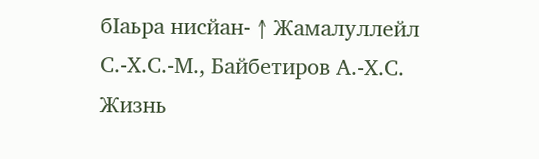бӀаьра нисйан- ↑ Жамалуллейл С.-Х.С.-М., Байбетиров А.-Х.С. Жизнь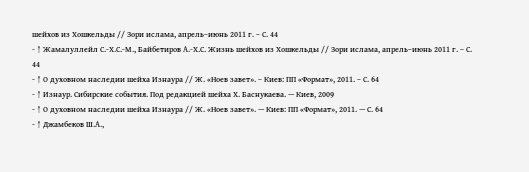шейхов из Хошкельды // Зори ислама, апрель–июнь 2011 г. – С. 44
- ↑ Жамалуллейл С.-Х.С.-М., Байбетиров А.-Х.С. Жизнь шейхов из Хошкельды // Зори ислама, апрель–июнь 2011 г. – С. 44
- ↑ О духовном наследии шейха Изнаура // Ж. «Ноев завет». – Киев: ПП «Формат», 2011. – С. 64
- ↑ Изнаур. Сибирские события. Под редакцией шейха Х. Баснукаева. — Киев, 2009
- ↑ О духовном наследии шейха Изнаура // Ж. «Ноев завет». — Киев: ПП «Формат», 2011. — С. 64
- ↑ Джамбеков Ш.А.,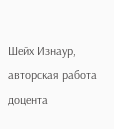Шейх Изнаур, авторская работа доцента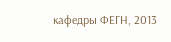кафедры ФЕГН, 2013